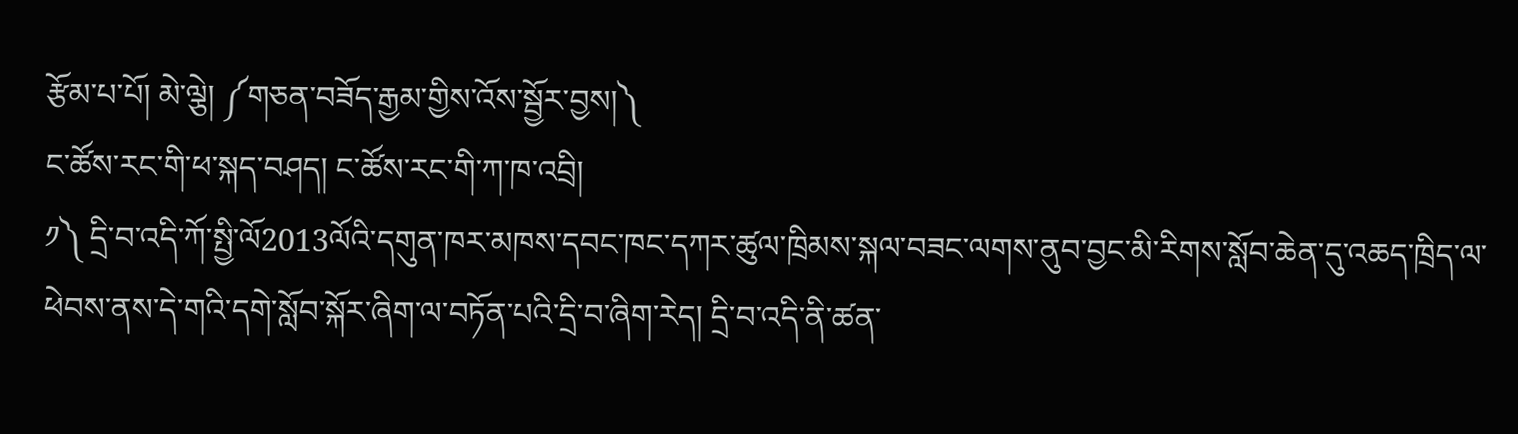རྩོམ་པ་པོ། མེ་ལྕེ། ༼གཅན་བཟོད་རྒྱམ་གྱིས་འོས་སྦྱོར་བྱས།༽
ང་ཚོས་རང་གི་ཕ་སྐད་བཤད། ང་ཚོས་རང་གི་ཀ་ཁ་འབྲི།
༡༽ དྲི་བ་འདི་ཀོ་སྤྱི་ལོ2013ལོའི་དགུན་ཁར་མཁས་དབང་ཁང་དཀར་ཚུལ་ཁྲིམས་སྐལ་བཟང་ལགས་ནུབ་བྱང་མི་རིགས་སློབ་ཆེན་དུ་འཆད་ཁྲིད་ལ་ཕེབས་ནས་དེ་གའི་དགེ་སློབ་སྐོར་ཞིག་ལ་བཏོན་པའི་དྲི་བ་ཞིག་རེད། དྲི་བ་འདི་ནི་ཚན་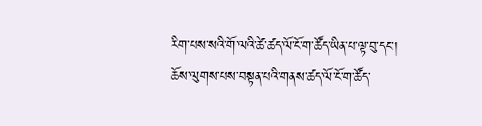རིག་པས་སའི་གོ་ལའི་ཚེ་ཚད་ལོ་ངོ་ག་ཚོད་ཡིན་པ་ལྟ་བུ་དང་། ཆོས་ལུགས་པས་བསྟན་པའི་གནས་ཚད་ལོ་ངོ་ག་ཚོད་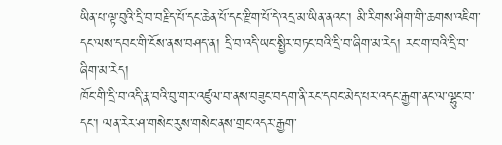ཡིན་པ་ལྟ་བུའི་དྲི་བ་བརྗིད་པོ་དང་ཆེན་པོ་དང་རྫིག་པོ་དེ་འདྲ་མ་ཡིན་ནའང་། མི་རིགས་ཤིག་གི་ཆགས་འཇིག་དང་ལས་དབང་གི་ངོས་ནས་བཤད་ན། དྲི་བ་འདི་ཡང་སྤྱིར་བཏང་བའི་དྲི་བ་ཞིག་མ་རེད། རང་ག་བའི་དྲི་བ་ཞིག་མ་རེད།
ཁོང་གི་དྲི་བ་འདི་རྣ་བའི་བུ་གར་འཛུལ་བ་ནས་བཟུང་བདག་ནི་རང་དབང་མེད་པར་འདང་རྒྱག་ནང་ལ་ལྷུང་བ་དང་། ལན་རེར་ཤ་གསེང་རུས་གསེང་ནས་གྲང་འདར་རྒྱག་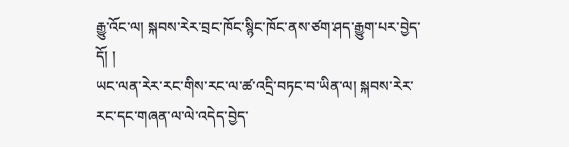རྒྱུ་འོང་ལ། སྐབས་རེར་བྲང་ཁོང་སྙིང་ཁོང་ནས་ཙག་ཤད་རྒྱུག་པར་བྱེད་དོ། །
ཡང་ལན་རེར་རང་གིས་རང་ལ་ཚ་འདྲི་བཏང་བ་ཡིན་ལ། སྐབས་རེར་རང་དང་གཞན་ལ་ལེ་འདེད་བྱེད་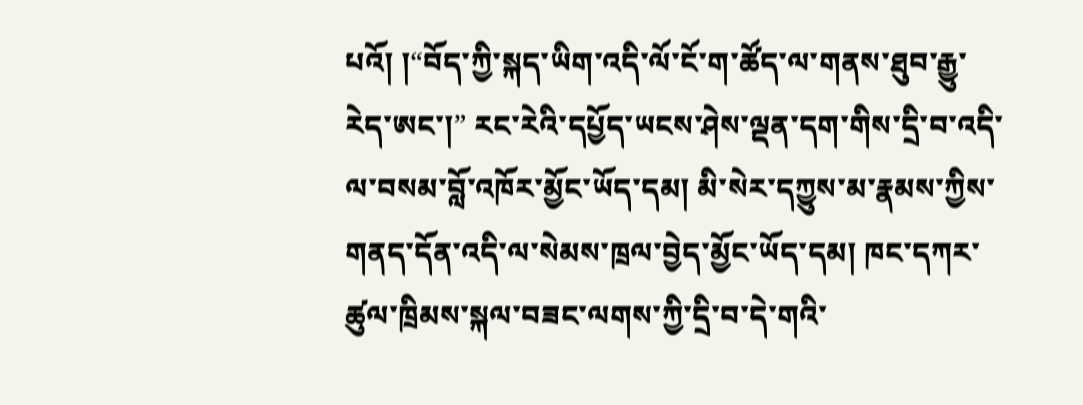པའོ། །“བོད་ཀྱི་སྐད་ཡིག་འདི་ལོ་ངོ་ག་ཚོད་ལ་གནས་ཐུབ་རྒྱུ་རེད་ཨང་།” རང་རེའི་དཔྱོད་ཡངས་ཤེས་ལྡན་དག་གིས་དྲི་བ་འདི་ལ་བསམ་བློ་འཁོར་མྱོང་ཡོད་དམ། མི་སེར་དཀྱུས་མ་རྣམས་ཀྱིས་གནད་དོན་འདི་ལ་སེམས་ཁྲལ་བྱེད་མྱོང་ཡོད་དམ། ཁང་དཀར་ཚུལ་ཁྲིམས་སྐལ་བཟང་ལགས་ཀྱི་དྲི་བ་དེ་གའི་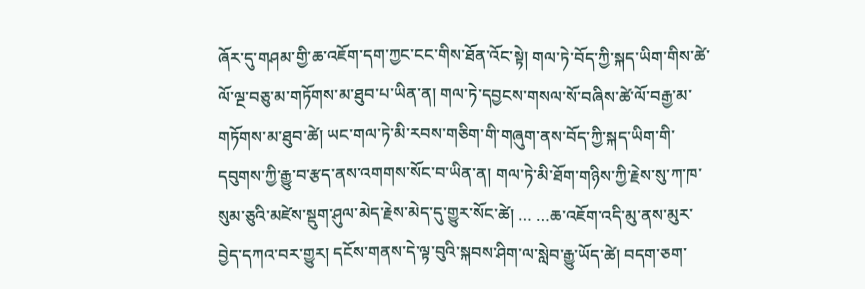ཞོར་དུ་གཤམ་གྱི་ཆ་འཇོག་དག་ཀྱང་ངང་གིས་ཐོན་འོང་སྟེ། གལ་ཏེ་བོད་ཀྱི་སྐད་ཡིག་གིས་ཚེ་ལོ་ལྔ་བཅུ་མ་གཏོགས་མ་ཐུབ་པ་ཡིན་ན། གལ་ཏེ་དབྱངས་གསལ་སོ་བཞིས་ཚེ་ལོ་བརྒྱ་མ་གཏོགས་མ་ཐུབ་ཚེ། ཡང་གལ་ཏེ་མི་རབས་གཅིག་གི་གཞུག་ནས་བོད་ཀྱི་སྐད་ཡིག་གི་དབུགས་ཀྱི་རྒྱུ་བ་རྩད་ནས་འགགས་སོང་བ་ཡིན་ན། གལ་ཏེ་མི་ཐོག་གཉིས་ཀྱི་རྗེས་སུ་ཀ་ཁ་སུམ་ཅུའི་མཛེས་སྡུག་ཤུལ་མེད་རྗེས་མེད་དུ་གྱུར་སོང་ཚེ། … …ཆ་འཇོག་འདི་མུ་ནས་མུར་བྱེད་དཀའ་བར་གྱུར། དངོས་གནས་དེ་ལྟ་བུའི་སྐབས་ཤིག་ལ་སླེབ་རྒྱུ་ཡོད་ཚེ། བདག་ཅག་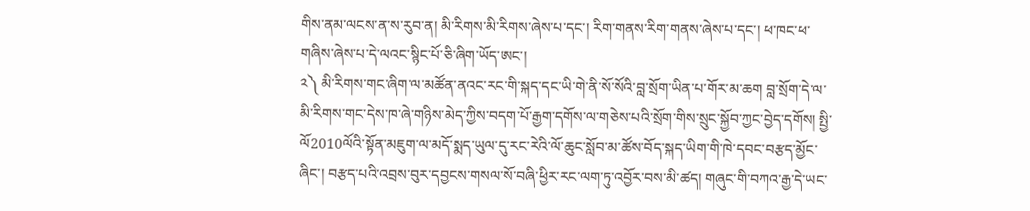གིས་ནམ་ལངས་ན་ས་རུབ་ན། མི་རིགས་མི་རིགས་ཞེས་པ་དང་། རིག་གནས་རིག་གནས་ཞེས་པ་དང་། ཕ་ཁང་ཕ་གཞིས་ཞེས་པ་དེ་ལའང་སྙིང་པོ་ཅི་ཞིག་ཡོད་ཨང་།
༢༽ མི་རིགས་གང་ཞིག་ལ་མཚོན་ནའང་རང་གི་སྐད་དང་ཡི་གེ་ནི་སོ་སོའི་བླ་སྲོག་ཡིན་པ་གོར་མ་ཆག བླ་སྲོག་དེ་ལ་མི་རིགས་གང་དེས་ཁ་ཞེ་གཉིས་མེད་ཀྱིས་བདག་པོ་རྒྱག་དགོས་ལ་གཅེས་པའི་སྲོག་གིས་སྲུང་སྐྱོབ་ཀྱང་བྱེད་དགོས། སྤྱི་ལོ2010ལོའི་སྟོན་མཇུག་ལ་མདོ་སྨད་ཡུལ་དུ་རང་རེའི་ལོ་ཆུང་སློབ་མ་ཚོས་བོད་སྐད་ཡིག་གི་ཁེ་དབང་བརྩད་མྱོང་ཞིང་། བརྩད་པའི་འབྲས་བུར་དབྱངས་གསལ་སོ་བཞི་ཕྱིར་རང་ལག་ཏུ་འབྱོར་བས་མི་ཚད། གཞུང་གི་བཀའ་རྒྱ་དེ་ཡང་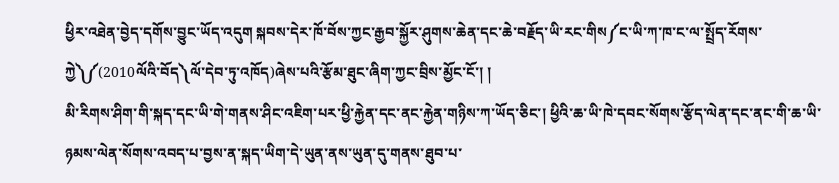ཕྱིར་འཐེན་བྱེད་དགོས་བྱུང་ཡོད་འདུག སྐབས་དེར་ཁོ་བོས་ཀྱང་རྒྱབ་སྐྱོར་ཤུགས་ཆེན་དང་ཆེ་བརྗོད་ཡི་རང་གིས༼ང་ཡི་ཀ་ཁ་ང་ལ་སྤྲོད་རོགས་ཀྱེ༽༼(2010ལོའི་བོད༽ལོ་དེབ་ཏུ་འཁོད)ཞེས་པའི་རྩོམ་ཐུང་ཞིག་ཀྱང་བྲིས་མྱོང་ངོ་། །
མི་རིགས་ཤིག་གི་སྐད་དང་ཡི་གེ་གནས་ཤིང་འཇིག་པར་ཕྱི་རྐྱེན་དང་ནང་རྐྱེན་གཉིས་ཀ་ཡོད་ཅིང་། ཕྱིའི་ཆ་ཡི་ཁེ་དབང་སོགས་རྩོད་ལེན་དང་ནང་གི་ཆ་ཡི་ཉམས་ལེན་སོགས་འབད་པ་བྱས་ན་སྐད་ཡིག་དེ་ཡུན་ནས་ཡུན་དུ་གནས་ཐུབ་པ་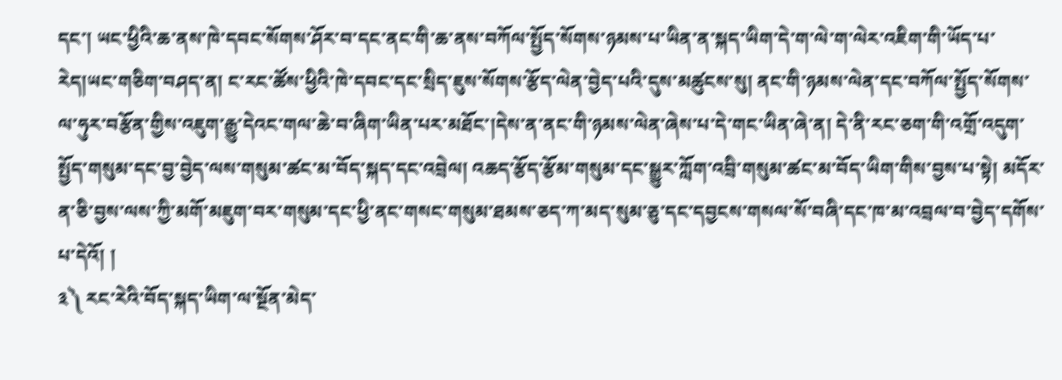དང་། ཡང་ཕྱིའི་ཆ་ནས་ཁེ་དབང་སོགས་ཤོར་བ་དང་ནང་གི་ཆ་ནས་བཀོལ་སྤྱོད་སོགས་ཉམས་པ་ཡིན་ན་སྐད་ཡིག་དེ་ག་ལེ་ག་ལེར་འཇིག་གི་ཡོད་པ་རེད།ཡང་གཅིག་བཤད་ན། ང་རང་ཚོས་ཕྱིའི་ཁེ་དབང་དང་སྲིད་ཇུས་སོགས་རྩོད་ལེན་བྱེད་པའི་དུས་མཚུངས་སུ། ནང་གི་ཉམས་ལེན་དང་བཀོལ་སྤྱོད་སོགས་ལ་ཧུར་བརྩོན་གྱིས་འཇུག་རྒྱུ་དེའང་གལ་ཆེ་བ་ཞིག་ཡིན་པར་མཐོང་།དེས་ན་ནང་གི་ཉམས་ལེན་ཞེས་པ་དེ་གང་ཡིན་ཞེ་ན། དེ་ནི་རང་ཅག་གི་འགྲོ་འདུག་སྤྱོད་གསུམ་དང་བྱ་བྱེད་ལས་གསུམ་ཚང་མ་བོད་སྐད་དང་འབྲེལ། འཆད་རྩོད་རྩོམ་གསུམ་དང་སྒྱུར་ཀློག་འབྲི་གསུམ་ཚང་མ་བོད་ཡིག་གིས་བྱས་པ་སྟེ། མདོར་ན་ཅི་བྱས་ལས་ཀྱི་མགོ་མཇུག་བར་གསུམ་དང་ཕྱི་ནང་གསང་གསུམ་ཐམས་ཅད་ཀ་མད་སུམ་ཅུ་དང་དབྱངས་གསལ་སོ་བཞི་དང་ཁ་མ་འབྲལ་བ་བྱེད་དགོས་པ་དེའོ། །
༣༽ རང་རེའི་བོད་སྐད་ཡིག་ལ་སྔོན་མེད་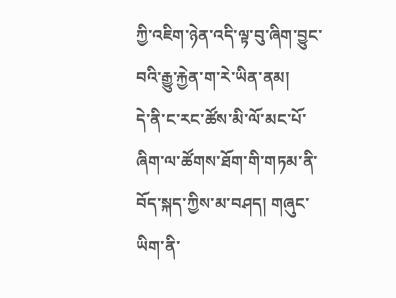ཀྱི་འཇིག་ཉེན་འདི་ལྟ་བུ་ཞིག་བྱུང་བའི་རྒྱུ་རྐྱེན་ག་རེ་ཡིན་ནམ།
དེ་ནི་ང་རང་ཚོས་མི་ལོ་མང་པོ་ཞིག་ལ་ཚོགས་ཐོག་གི་གཏམ་ནི་བོད་སྐད་ཀྱིས་མ་བཤད། གཞུང་ཡིག་ནི་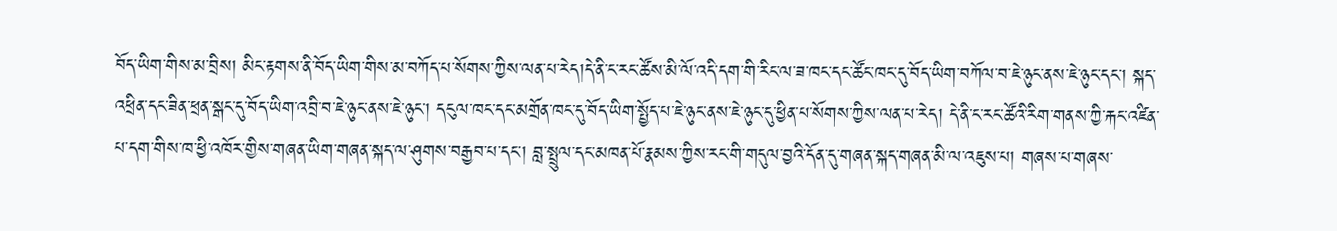བོད་ཡིག་གིས་མ་བྲིས། མིང་རྟགས་ནི་བོད་ཡིག་གིས་མ་བཀོད་པ་སོགས་ཀྱིས་ལན་པ་རེད།དེ་ནི་ང་རང་ཚོས་མི་ལོ་འདི་དག་གི་རིང་ལ་ཟ་ཁང་དང་ཚོང་ཁང་དུ་བོད་ཡིག་བཀོལ་བ་ཇེ་ཉུང་ནས་ཇེ་ཉུང་དང་། སྐད་འཕྲིན་དང་ཟིན་ཕྲན་སྒང་དུ་བོད་ཡིག་འབྲི་བ་ཇེ་ཉུང་ནས་ཇེ་ཉུང་། དངུལ་ཁང་དང་མགྲོན་ཁང་དུ་བོད་ཡིག་སྤྱོད་པ་ཇེ་ཉུང་ནས་ཇེ་ཉུང་དུ་ཕྱིན་པ་སོགས་ཀྱིས་ལན་པ་རེད། དེ་ནི་ང་རང་ཚོའི་རིག་གནས་ཀྱི་རྐང་འཛིན་པ་དག་གིས་ཁ་ཕྱི་འཁོར་གྱིས་གཞན་ཡིག་གཞན་སྐད་ལ་ཤུགས་བརྒྱབ་པ་དང་། བླ་སྤྲུལ་དང་མཁན་པོ་རྣམས་ཀྱིས་རང་གི་གདུལ་བྱའི་དོན་དུ་གཞན་སྐད་གཞན་མི་ལ་འཇུས་པ། གཞས་པ་གཞས་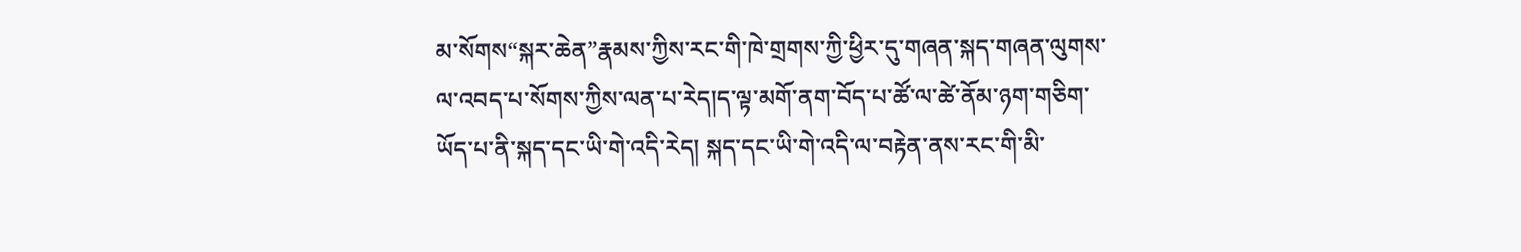མ་སོགས“སྐར་ཆེན”རྣམས་ཀྱིས་རང་གི་ཁེ་གྲགས་ཀྱི་ཕྱིར་དུ་གཞན་སྐད་གཞན་ལུགས་ལ་འབད་པ་སོགས་ཀྱིས་ལན་པ་རེད།ད་ལྟ་མགོ་ནག་བོད་པ་ཚོ་ལ་ཚེ་ནོམ་ཉག་གཅིག་ཡོད་པ་ནི་སྐད་དང་ཡི་གེ་འདི་རེད། སྐད་དང་ཡི་གེ་འདི་ལ་བརྟེན་ནས་རང་གི་མི་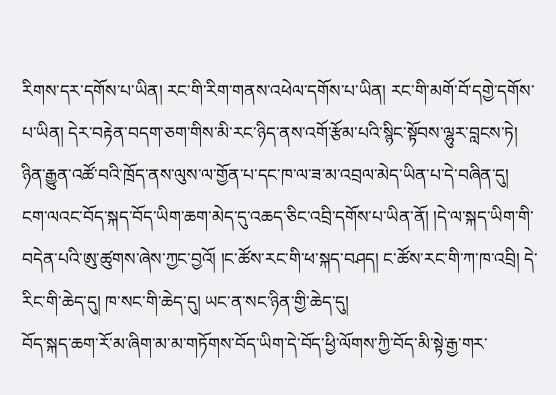རིགས་དར་དགོས་པ་ཡིན། རང་གི་རིག་གནས་འཕེལ་དགོས་པ་ཡིན། རང་གི་མགོ་བོ་དགྱེ་དགོས་པ་ཡིན། དེར་བརྟེན་བདག་ཅག་གིས་མི་རང་ཉིད་ནས་འགོ་རྩོམ་པའི་སྙིང་སྟོབས་ལྷུར་བླངས་ཏེ། ཉིན་རྒྱུན་འཚོ་བའི་ཁྲོད་ནས་ལུས་ལ་གྱོན་པ་དང་ཁ་ལ་ཟ་མ་འབྲལ་མེད་ཡིན་པ་དེ་བཞིན་དུ། ངག་ལའང་བོད་སྐད་བོད་ཡིག་ཆག་མེད་དུ་འཆད་ཅིང་འབྲི་དགོས་པ་ཡིན་ནོ། །དེ་ལ་སྐད་ཡིག་གི་བདེན་པའི་ཨུ་ཚུགས་ཞེས་ཀྱང་བྱའོ། །ང་ཚོས་རང་གི་ཕ་སྐད་བཤད། ང་ཚོས་རང་གི་ཀ་ཁ་འབྲི། དེ་རིང་གི་ཆེད་དུ། ཁ་སང་གི་ཆེད་དུ། ཡང་ན་སང་ཉིན་གྱི་ཆེད་དུ།
བོད་སྐད་ཆག་རོ་མ་ཞིག་མ་མ་གཏོགས་བོད་ཡིག་དེ་བོད་ཕྱི་ལོགས་ཀྱི་བོད་མི་སྟེ་རྒྱ་གར་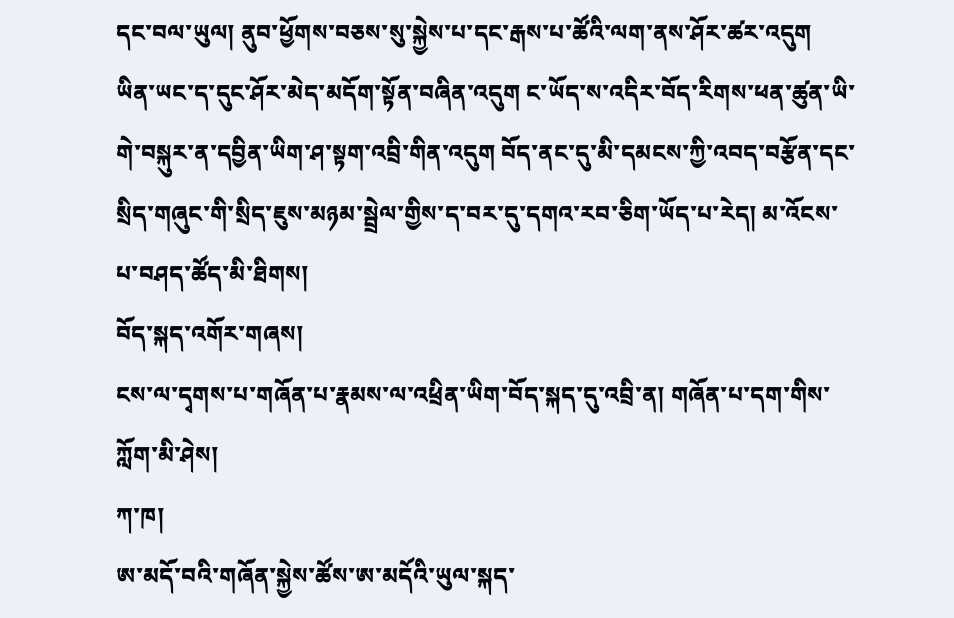དང་བལ་ཡུལ། ནུབ་ཕྱོགས་བཅས་སུ་སྐྱེས་པ་དང་རྒས་པ་ཚོའི་ལག་ནས་ཤོར་ཚར་འདུག ཡིན་ཡང་ད་དུང་ཤོར་མེད་མདོག་སྟོན་བཞིན་འདུག ང་ཡོད་ས་འདིར་བོད་རིགས་ཕན་ཚུན་ཡི་གེ་བསྐུར་ན་དབྱིན་ཡིག་ཤ་སྟག་འབྲི་གིན་འདུག བོད་ནང་དུ་མི་དམངས་ཀྱི་འབད་བརྩོན་དང་སྲིད་གཞུང་གི་སྲིད་ཇུས་མཉམ་སྦྲེལ་གྱིས་ད་བར་དུ་དགའ་རབ་ཅིག་ཡོད་པ་རེད། མ་འོངས་པ་བཤད་ཚོད་མི་ཐིགས།
བོད་སྐད་འགོར་གཞས།
ངས་ལ་དྭགས་པ་གཞོན་པ་རྣམས་ལ་འཕྲིན་ཡིག་བོད་སྐད་དུ་འབྲི་ན། གཞོན་པ་དག་གིས་ཀློག་མི་ཤེས།
ཀ་ཁ།
ཨ་མདོ་བའི་གཞོན་སྐྱེས་ཚོས་ཨ་མདོའི་ཡུལ་སྐད་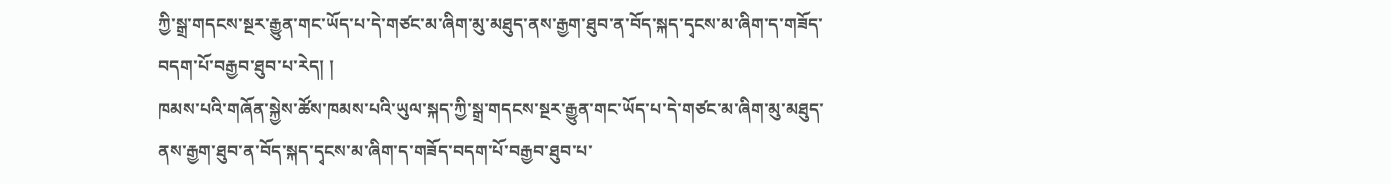ཀྱི་སྒྲ་གདངས་སྔར་རྒྱུན་གང་ཡོད་པ་དེ་གཙང་མ་ཞིག་མུ་མཐུད་ནས་རྒྱག་ཐུབ་ན་བོད་སྐད་དྭངས་མ་ཞིག་ད་གཟོད་བདག་པོ་བརྒྱབ་ཐུབ་པ་རེད། །
ཁམས་པའི་གཞོན་སྐྱེས་ཚོས་ཁམས་པའི་ཡུལ་སྐད་ཀྱི་སྒྲ་གདངས་སྔར་རྒྱུན་གང་ཡོད་པ་དེ་གཙང་མ་ཞིག་མུ་མཐུད་ནས་རྒྱག་ཐུབ་ན་བོད་སྐད་དྭངས་མ་ཞིག་ད་གཟོད་བདག་པོ་བརྒྱབ་ཐུབ་པ་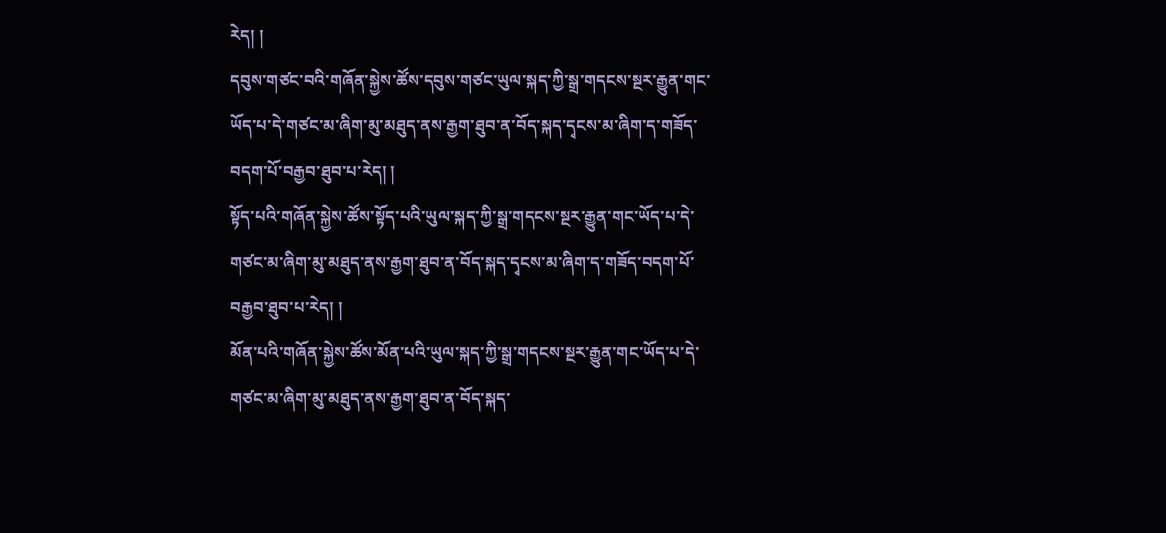རེད། །
དབུས་གཙང་བའི་གཞོན་སྐྱེས་ཚོས་དབུས་གཙང་ཡུལ་སྐད་ཀྱི་སྒྲ་གདངས་སྔར་རྒྱུན་གང་ཡོད་པ་དེ་གཙང་མ་ཞིག་མུ་མཐུད་ནས་རྒྱག་ཐུབ་ན་བོད་སྐད་དྭངས་མ་ཞིག་ད་གཟོད་བདག་པོ་བརྒྱབ་ཐུབ་པ་རེད། །
སྟོད་པའི་གཞོན་སྐྱེས་ཚོས་སྟོད་པའི་ཡུལ་སྐད་ཀྱི་སྒྲ་གདངས་སྔར་རྒྱུན་གང་ཡོད་པ་དེ་གཙང་མ་ཞིག་མུ་མཐུད་ནས་རྒྱག་ཐུབ་ན་བོད་སྐད་དྭངས་མ་ཞིག་ད་གཟོད་བདག་པོ་བརྒྱབ་ཐུབ་པ་རེད། །
མོན་པའི་གཞོན་སྐྱེས་ཚོས་མོན་པའི་ཡུལ་སྐད་ཀྱི་སྒྲ་གདངས་སྔར་རྒྱུན་གང་ཡོད་པ་དེ་གཙང་མ་ཞིག་མུ་མཐུད་ནས་རྒྱག་ཐུབ་ན་བོད་སྐད་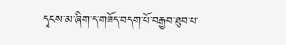དྭངས་མ་ཞིག་ད་གཟོད་བདག་པོ་བརྒྱབ་ཐུབ་པ་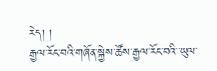རེད། །
རྒྱལ་རོང་བའི་གཞོན་སྐྱེས་ཚོས་རྒྱལ་རོང་བའི་་ཡུལ་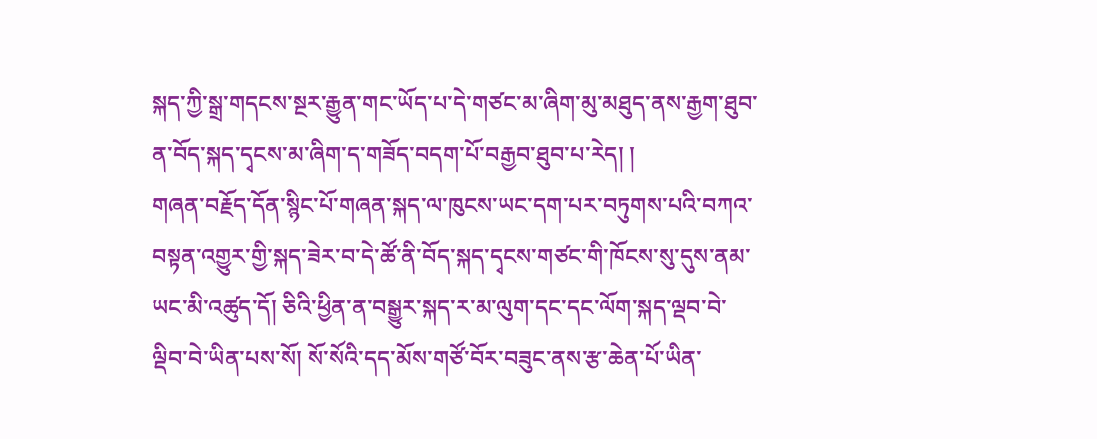སྐད་ཀྱི་སྒྲ་གདངས་སྔར་རྒྱུན་གང་ཡོད་པ་དེ་གཙང་མ་ཞིག་མུ་མཐུད་ནས་རྒྱག་ཐུབ་ན་བོད་སྐད་དྭངས་མ་ཞིག་ད་གཟོད་བདག་པོ་བརྒྱབ་ཐུབ་པ་རེད། །
གཞན་བརྗོད་དོན་སྙིང་པོ་གཞན་སྐད་ལ་ཁུངས་ཡང་དག་པར་བཏུགས་པའི་བཀའ་བསྟན་འགྱུར་གྱི་སྐད་ཟེར་བ་དེ་ཚོ་ནི་བོད་སྐད་དྭངས་གཙང་གི་ཁོངས་སུ་དུས་ནམ་ཡང་མི་འཚུད་དོ། ཅིའི་ཕྱིན་ན་བསྒྱུར་སྐད་ར་མ་ལུག་དང་དང་ལོག་སྐད་ལྡབ་བེ་ལྡིབ་བེ་ཡིན་པས་སོ། སོ་སོའི་དད་མོས་གཙོ་བོར་བཟུང་ནས་རྩ་ཆེན་པོ་ཡིན་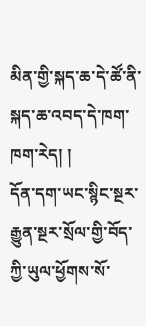མིན་གྱི་སྐད་ཆ་དེ་ཚོ་ནི་སྐད་ཆ་འབད་དེ་ཁག་ཁག་རེད། །
དོན་དག་ཡང་སྙིང་སྔར་རྒྱུན་སྔར་སྲོལ་གྱི་བོད་ཀྱི་ཡུལ་ཕྱོགས་སོ་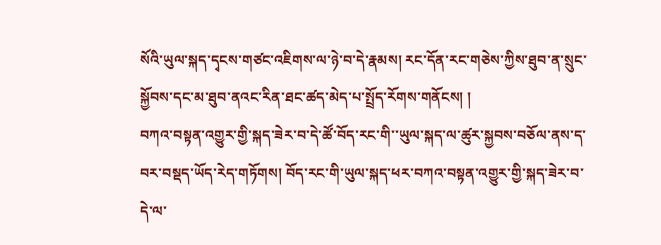སོའི་ཡུལ་སྐད་དྭངས་གཙང་འཇིགས་ལ་ཉེ་བ་དེ་རྣམས། རང་དོན་རང་གཅེས་ཀྱིས་ཐུབ་ན་སྲུང་སྐྱོབས་དང་མ་ཐུབ་ནའང་རིན་ཐང་ཚད་མེད་པ་སྤྲོད་རོགས་གནོངས། །
བཀའ་བསྟན་འགྱུར་གྱི་སྐད་ཟེར་བ་དེ་ཚོ་བོད་རང་གི་་ཡུལ་སྐད་ལ་ཚུར་སྐྱབས་བཅོལ་ནས་ད་བར་བསྡད་ཡོད་རེད་གཏོགས། བོད་རང་གི་ཡུལ་སྐད་ཕར་བཀའ་བསྟན་འགྱུར་གྱི་སྐད་ཟེར་བ་དེ་ལ་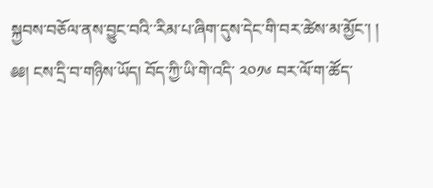སྐྱབས་བཅོལ་ནས་བྱུང་བའི་་རིམ་པ་ཞིག་དུས་དེང་གི་བར་ཚེས་མ་མྱོང་། །
༅༅། ངས་དྲི་བ་གཉིས་ཡོད། བོད་ཀྱི་ཡི་གེ་འདི་ ༢༠༡༦ བར་ལོ་ག་ཚོད་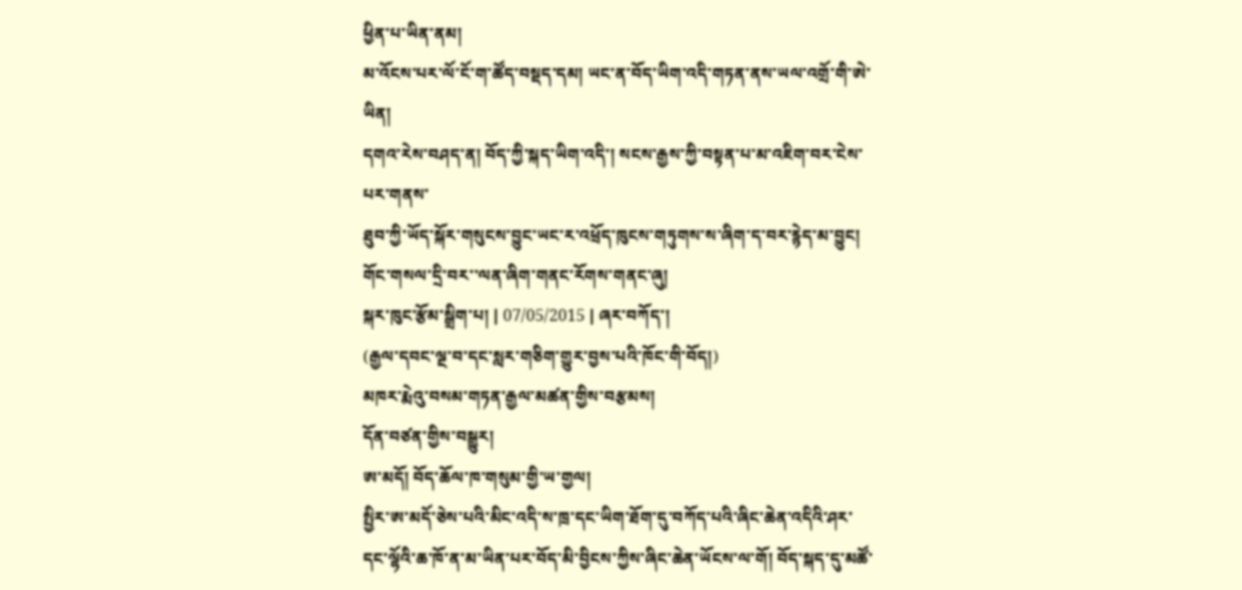ཕྱིན་པ་ཡིན་ནམ།
མ་འོངས་པར་ལོ་ངོ་ག་ཚོད་བསྡད་དམ། ཡང་ན་བོད་ཡིག་འདི་གཏན་ནས་ཡལ་འགྲོ་གི་ཨེ་ཡིན།
དགའ་རེས་བཤད་ན། བོད་ཀྱི་སྐད་ཡིག་འདི་། སངས་རྒྱས་ཀྱི་བསྟན་པ་མ་འཇིག་བར་ངེས་པར་གནས་
ཐུབ་ཀྱི་ཡོད་སྐོར་གསུངས་བྱུང་ཡང་ར་འཕྲོད་ཁུངས་གཏུགས་ས་ཞིག་ད་བར་རྙེད་མ་བྱུང།
གོང་གསལ་དྲི་བར་་ལན་ཞིག་གནང་རོགས་གནང་ཞུ།
སྐར་ཁུང་རྩོམ་སྒྲིག་པ། | 07/05/2015 | ཞར་བཀོད་།
(རྒྱལ་དབང་ལྔ་བ་དང་སླར་གཅིག་གྱུར་བྱས་པའི་ཁོང་གི་བོད།)
མཁར་རྨེའུ་བསམ་གཏན་རྒྱལ་མཚན་གྱིས་བརྩམས།
དོན་བཙན་གྱིས་བསྒྱུར།
ཨ་མདོ། བོད་ཆོལ་ཁ་གསུམ་གྱི་ཡ་གྱལ།
སྤྱིར་ཨ་མདོ་ཅེས་པའི་མིང་འདི་ས་ཁྲ་དང་ཡིག་ཐོག་དུ་བཀོད་པའི་ཞིང་ཆེན་འདིའི་ཤར་དང་ལྷོའི་ཆ་ཁོ་ན་མ་ཡིན་པར་བོད་མི་བྱིངས་ཀྱིས་ཞིང་ཆེན་ཡོངས་ལ་གོ། བོད་སྐད་དུ་མཚོ་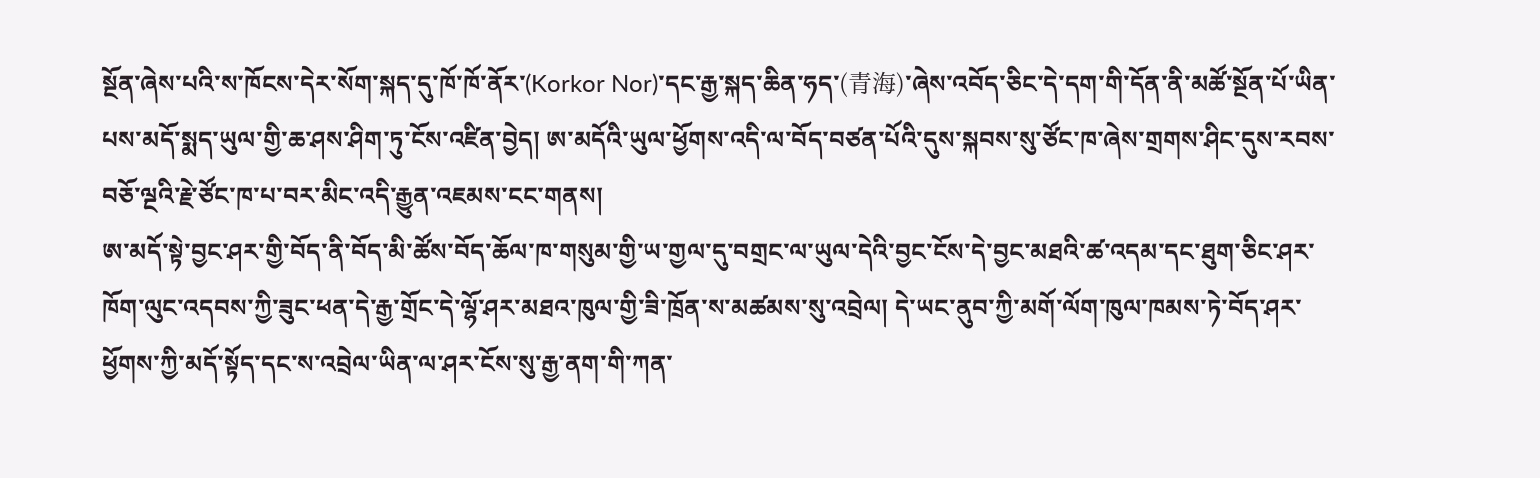སྔོན་ཞེས་པའི་ས་ཁོངས་དེར་སོག་སྐད་དུ་ཁོ་ཁོ་ནོར་(Korkor Nor)་དང་རྒྱ་སྐད་ཆིན་ཧད་(青海)་ཞེས་འབོད་ཅིང་དེ་དག་གི་དོན་ནི་མཚོ་སྔོན་པོ་ཡིན་པས་མདོ་སྨད་ཡུལ་གྱི་ཆ་ཤས་ཤིག་ཏུ་ངོས་འཛིན་བྱེད། ཨ་མདོའི་ཡུལ་ཕྱོགས་འདི་ལ་བོད་བཙན་པོའི་དུས་སྐབས་སུ་ཙོང་ཁ་ཞེས་གྲགས་ཤིང་དུས་རབས་བཅོ་ལྔའི་རྗེ་ཙོང་ཁ་པ་བར་མིང་འདི་རྒྱུན་འཇམས་ངང་གནས།
ཨ་མདོ་སྟེ་བྱང་ཤར་གྱི་བོད་ནི་བོད་མི་ཚོས་བོད་ཆོལ་ཁ་གསུམ་གྱི་ཡ་གྱལ་དུ་བགྲང་ལ་ཡུལ་དེའི་བྱང་ངོས་དེ་བྱང་མཐའི་ཚ་འདམ་དང་ཐུག་ཅིང་ཤར་ཁོག་ལུང་འདབས་ཀྱི་ཟུང་ཕན་དེ་རྒྱ་གྲོང་དེ་ལྷོ་ཤར་མཐའ་ཁུལ་གྱི་ཟི་ཁྲོན་ས་མཚམས་སུ་འབྲེལ། དེ་ཡང་ནུབ་ཀྱི་མགོ་ལོག་ཁུལ་ཁམས་ཏེ་བོད་ཤར་ཕྱོགས་ཀྱི་མདོ་སྟོད་དང་ས་འབྲེལ་ཡིན་ལ་ཤར་ངོས་སུ་རྒྱ་ནག་གི་ཀན་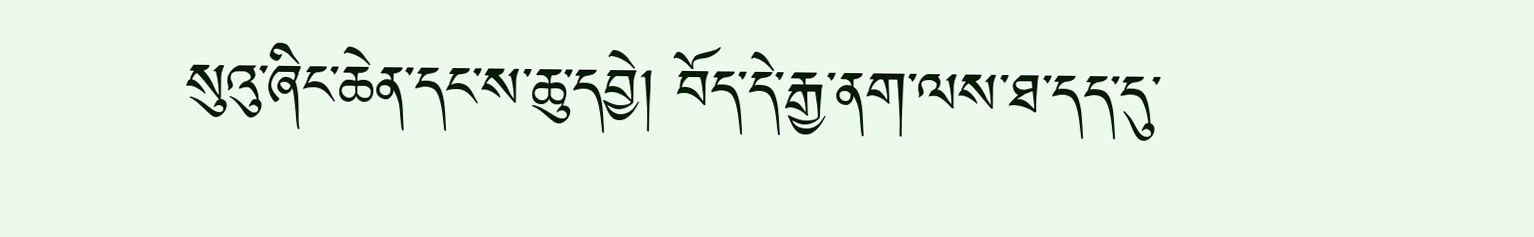སུའུ་ཞིང་ཆེན་དང་ས་ཆུ་དབྱེ། བོད་དེ་རྒྱ་ནག་ལས་ཐ་དད་དུ་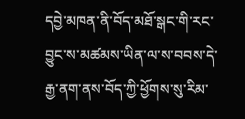དབྱེ་མཁན་ནི་བོད་མཐོ་སྒང་གི་རང་བྱུང་ས་མཚམས་ཡིན་ལ་ས་བབས་དེ་རྒྱ་ནག་ནས་བོད་ཀྱི་ཕྱོགས་སུ་རིམ་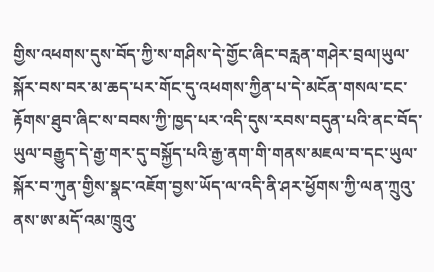གྱིས་འཕགས་དུས་བོད་ཀྱི་ས་གཤིས་དེ་གྱོང་ཞིང་བརླན་གཤེར་བྲལ།ཡུལ་སྐོར་བས་བར་མ་ཆད་པར་གོང་དུ་འཕགས་ཀྱིན་པ་དེ་མངོན་གསལ་ངང་རྟོགས་ཐུབ་ཞིང་ས་བབས་ཀྱི་ཁྱད་པར་འདི་དུས་རབས་བདུན་པའི་ནང་བོད་ཡུལ་བརྒྱུད་དེ་རྒྱ་གར་དུ་བསྐྱོད་པའི་རྒྱ་ནག་གི་གནས་མཇལ་བ་དང་ཡུལ་སྐོར་བ་ཀུན་གྱིས་སྣང་འཇོག་བྱས་ཡོད་ལ་འདི་ནི་ཤར་ཕྱོགས་ཀྱི་ལན་ཀྲུའུ་ནས་ཨ་མདོ་འམ་ཁྲུའུ་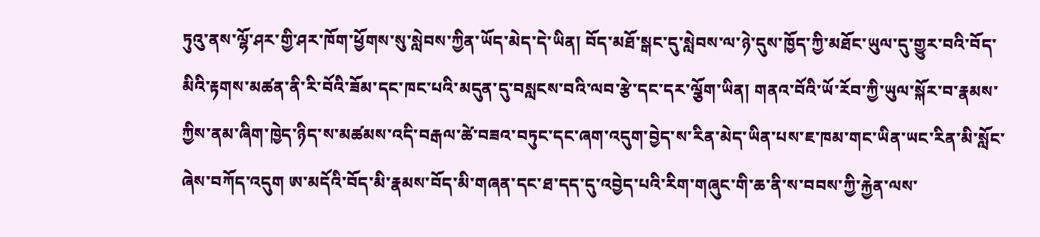ཏུའུ་ནས་ལྷོ་ཤར་གྱི་ཤར་ཁོག་ཕྱོགས་སུ་སླེབས་ཀྱིན་ཡོད་མེད་དེ་ཡིན། བོད་མཐོ་སྒང་དུ་སླེབས་ལ་ཉེ་དུས་ཁྱོད་ཀྱི་མཐོང་ཡུལ་དུ་གྱུར་བའི་བོད་མིའི་རྟགས་མཚན་ནི་རི་བོའི་ཟོམ་དང་ཁང་པའི་མདུན་དུ་བསླངས་བའི་ལབ་རྩེ་དང་དར་ལྕོག་ཡིན། གནའ་བོའི་ཡོ་རོབ་ཀྱི་ཡུལ་སྐོར་བ་རྣམས་ཀྱིས་ནམ་ཞིག་ཁྱེད་ཉིད་ས་མཚམས་འདི་བརྒལ་ཚེ་བཟའ་བཏུང་དང་ཞག་འདུག་བྱེད་ས་རིན་མེད་ཡིན་པས་ཇ་ཁམ་གང་ཡིན་ཡང་རིན་མི་སློང་ཞེས་བཀོད་འདུག ཨ་མདོའི་བོད་མི་རྣམས་བོད་མི་གཞན་དང་ཐ་དད་དུ་འབྱེད་པའི་རིག་གཞུང་གི་ཆ་ནི་ས་བབས་ཀྱི་རྐྱེན་ལས་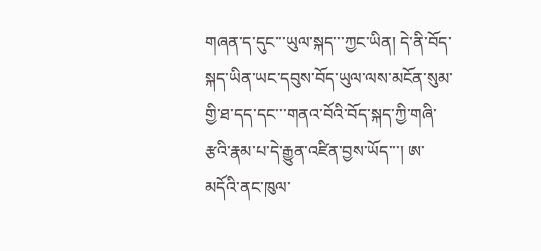གཞན་ད་དུང་་་ཡུལ་སྐད་་་ཀྱང་ཡིན། དེ་ནི་བོད་སྐད་ཡིན་ཡང་དབུས་བོད་ཡུལ་ལས་མངོན་སུམ་གྱི་ཐ་དད་དང་་་གནའ་བོའི་བོད་སྐད་ཀྱི་གཞི་རྩའི་རྣམ་པ་དེ་རྒྱུན་འཛིན་བྱས་ཡོད་་་། ཨ་མདོའི་ནང་ཁུལ་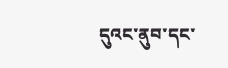དུའང་ནུབ་དང་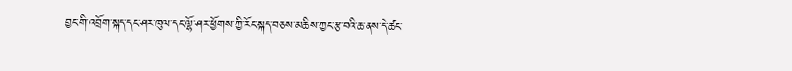བྱང་གི་འབྲོག་སྐད་དང་ཤར་ཁུལ་དང་ལྷོ་ཤར་ཕྱོགས་ཀྱི་རོང་སྐད་བཅས་མཆིས་ཀྱང་རྩ་བའི་ཆ་ནས་དེ་ཚང་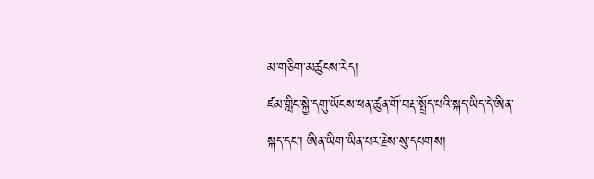མ་གཅིག་མཚུངས་རེད།
ཛམ་གླིང་སྐྱེ་དགུ་ཡོངས་ཕན་ཚུན་གོ་བརྡ་སྤྲོད་པའི་སྐད་ཡིད་དེ་ཨིན་སྐད་དང་། ཨིན་ཡིག་ཡིན་པར་རྗེས་སུ་དཔགས།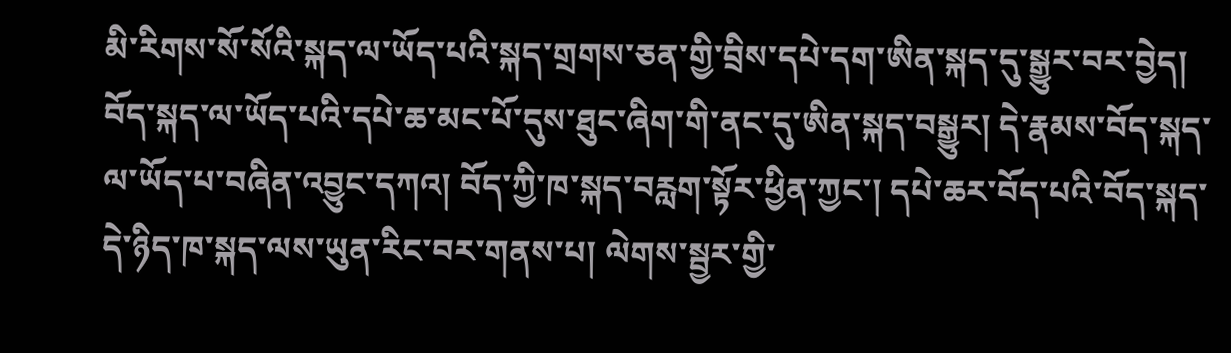མི་རིགས་སོ་སོའི་སྐད་ལ་ཡོད་པའི་སྐད་གྲགས་ཅན་གྱི་བྲིས་དཔེ་དག་ཨིན་སྐད་དུ་སྒྱུར་བར་བྱེད། བོད་སྐད་ལ་ཡོད་པའི་དཔེ་ཆ་མང་པོ་དུས་ཐུང་ཞིག་གི་ནང་དུ་ཨིན་སྐད་བསྒྱུར། དེ་རྣམས་བོད་སྐད་ལ་ཡོད་པ་བཞིན་འབྱུང་དཀའ། བོད་ཀྱི་ཁ་སྐད་བརླག་སྟོར་ཕྱིན་ཀྱང་། དཔེ་ཆར་བོད་པའི་བོད་སྐད་དེ་ཉིད་ཁ་སྐད་ལས་ཡུན་རིང་བར་གནས་པ། ལེགས་སྦྱར་གྱི་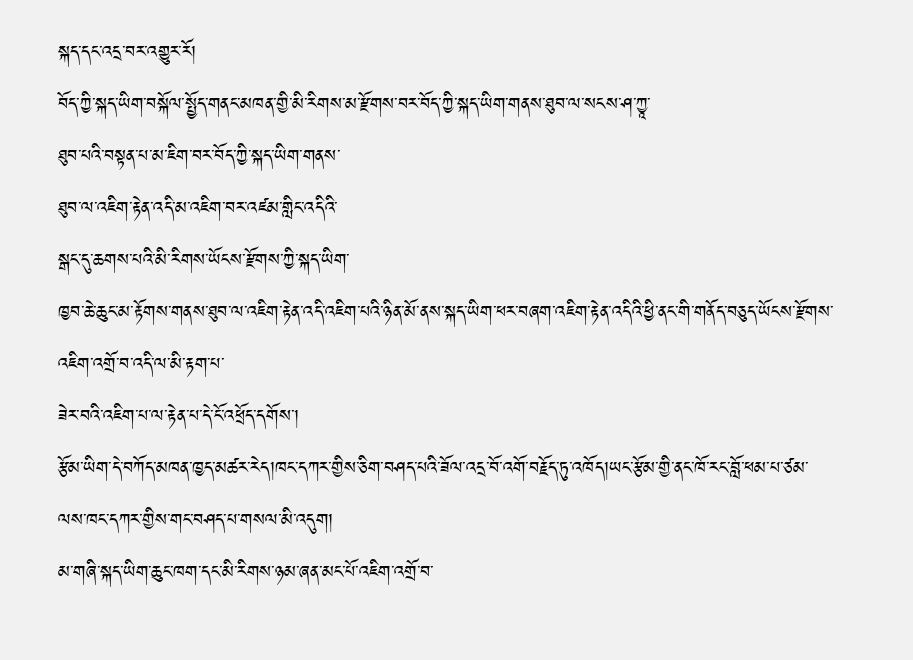སྐད་དང་འདྲ་བར་འགྱུར་རོ།
བོད་ཀྱི་སྐད་ཡིག་བསྐོལ་སྤྱོད་གནང་མཁན་གྱི་མི་རིགས་མ་རྫོགས་བར་བོད་ཀྱི་སྐད་ཡིག་གནས་ཐུབ་ལ་སངས་ཤ་ཀྱཱ་
ཐུབ་པའི་བསྟན་པ་མ་ཇིག་བར་བོད་ཀྱི་སྐད་ཡིག་གནས་
ཐུབ་ལ་འཇིག་རྟེན་འདི་མ་འཇིག་བར་འཛམ་གླིང་འདིའི་
སྒང་དུ་ཆགས་པའི་མི་རིགས་ཡོངས་རྫོགས་ཀྱི་སྐད་ཡིག་
ཁྱབ་ཆེ་ཆུང་མ་རྟོགས་གནས་ཐུབ་ལ་འཇིག་རྟེན་འདི་འཇིག་པའི་ཉིན་མོ་ནས་སྐད་ཡིག་ཕར་བཞག་འཇིག་རྟེན་འདིའི་ཕྱི་ནང་གི་གནོད་བཅུད་ཡོངས་རྫོགས་འཇིག་འགྲོ་བ་འདི་ལ་མི་རྟག་པ་
ཟེར་བའི་འཇིག་པ་ལ་རྟེན་པ་དེ་ངོ་འཕྲོད་དགོས་།
རྩོམ་ཡིག་དེ་བཀོད་མཁན་ཁྱད་མཚར་རེད།ཁང་དཀར་གྱིས་ཅིག་བཤད་པའི་ཟོལ་འདྲ་བོ་འགོ་བརྗོད་ཏུ་འཁོད།ཡང་རྩོམ་གྱི་ནང་ཁོ་རང་བློ་ཕམ་པ་ཙམ་ལས་ཁང་དཀར་གྱིས་གང་བཤད་པ་གསལ་མི་འདུག།
མ་གཞི་སྐད་ཡིག་ཆུང་ཁག་དང་མི་རིགས་ཉམ་ཞན་མང་པོ་འཇིག་འགྲོ་བ་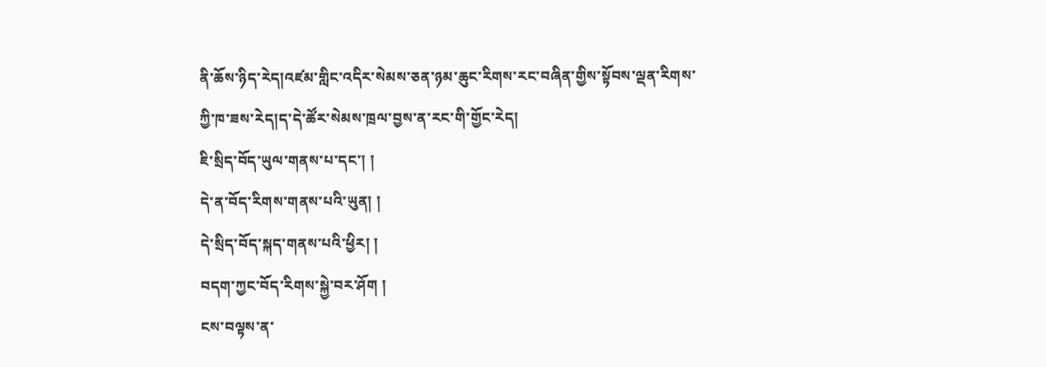ནི་ཆོས་ཉིད་རེད།འཛམ་གླིང་འདིར་སེམས་ཅན་ཉམ་ཆུང་རིགས་རང་བཞིན་གྱིས་སྟོབས་ལྡན་རིགས་ཀྱི་ཁ་ཟས་རེད།ད་དེ་ཚོར་སེམས་ཁྲལ་བྱས་ན་རང་གི་གྱོང་རེད།
ཇི་སྲིད་བོད་ཡུལ་གནས་པ་དང་། །
དེ་ན་བོད་རིགས་གནས་པའི་ཡུན། །
དེ་སྲིད་བོད་སྐད་གནས་པའི་ཕྱིར། །
བདག་ཀྱང་བོད་རིགས་སྐྱེ་བར་ཤོག །
ངས་བལྟས་ན་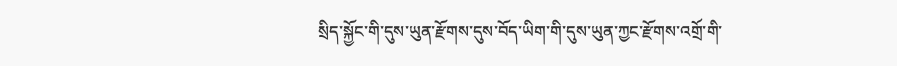སྲིད་སྐྱོང་གི་དུས་ཡུན་རྫོགས་དུས་བོད་ཡིག་གི་དུས་ཡུན་ཀྱང་རྫོགས་འགྲོ་གི་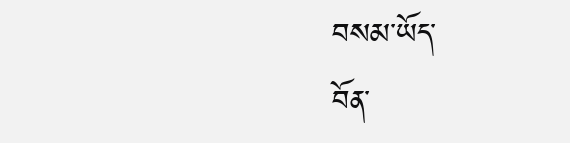བསམ་ཡོད་
བོན་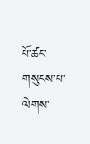པོ་ཚང་གསུངས་པ་ལེགས་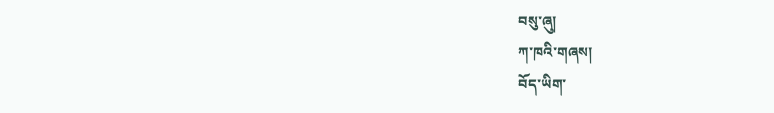བསུ་ཞུ།
ཀ་ཁའི་གཞས།
བོད་ཡིག་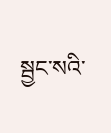སྦྱང་སའི་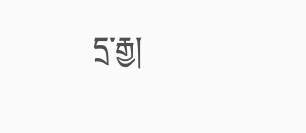དྲ་རྒྱ།